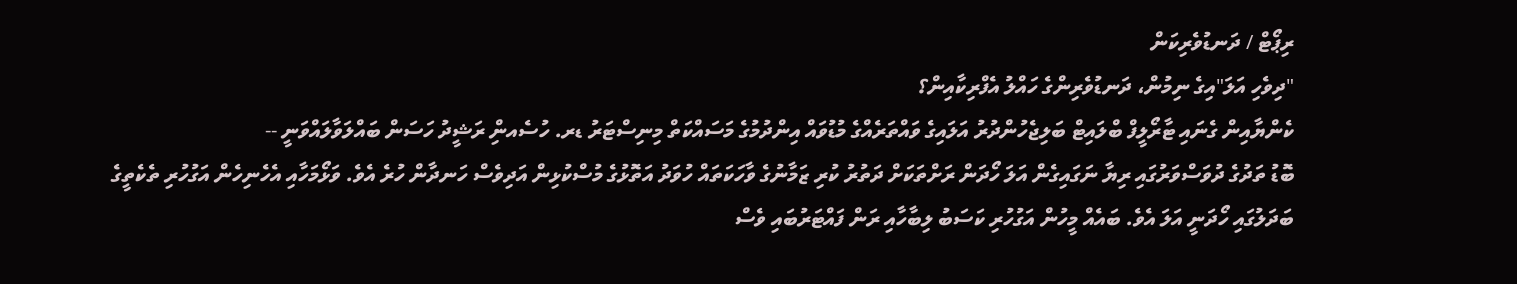ރިޕޯޓް / ދަނޑުވެރިކަން
"ދިވެހި އަލަ"އިގެ ނިމުން، ދަނޑުވެރިންގެ ހައްލު އެފްރިކާއިން؟
ކެންޔާއިން ގެނައި ޓާރޯލީފް ބްލައިޓް ބަލިޖެހުންދުރު އަލައިގެ ވައްތަރެއްގެ މުޑުވައް އިންދުމުގެ މަސައްކަތް މިނިސްޓަރު ޑރ. ހުސެއނިް ރަޝީދު ހަސަން ބައްލަވާލައްވަނީ --
ބޮޑު ތަދުގެ ދުވަސްވަރުގައި ރިޔާ ނަގައިގެން އަލަ ހޯދަން ރަށްތަކަށް ދަތުރު ކުރި ޒަމާނުގެ ވާހަކަތައް ހުވަދު އަތޮޅުގެ މުސްކުޅިން އަދިވެސް ހަނދާން ހުރެ އެވެ. ވަޅޯމަހާއި އެހެނިހެން އަގުހުރި ތެކެތީގެ ބަދަލުގައި ހޯދަނީ އަލަ އެވެ. ބައެއް މީހުން އަގުހުރި ކަސަބު ލިބާހާއި ރަން ފައްޓަރުބައި ވެސް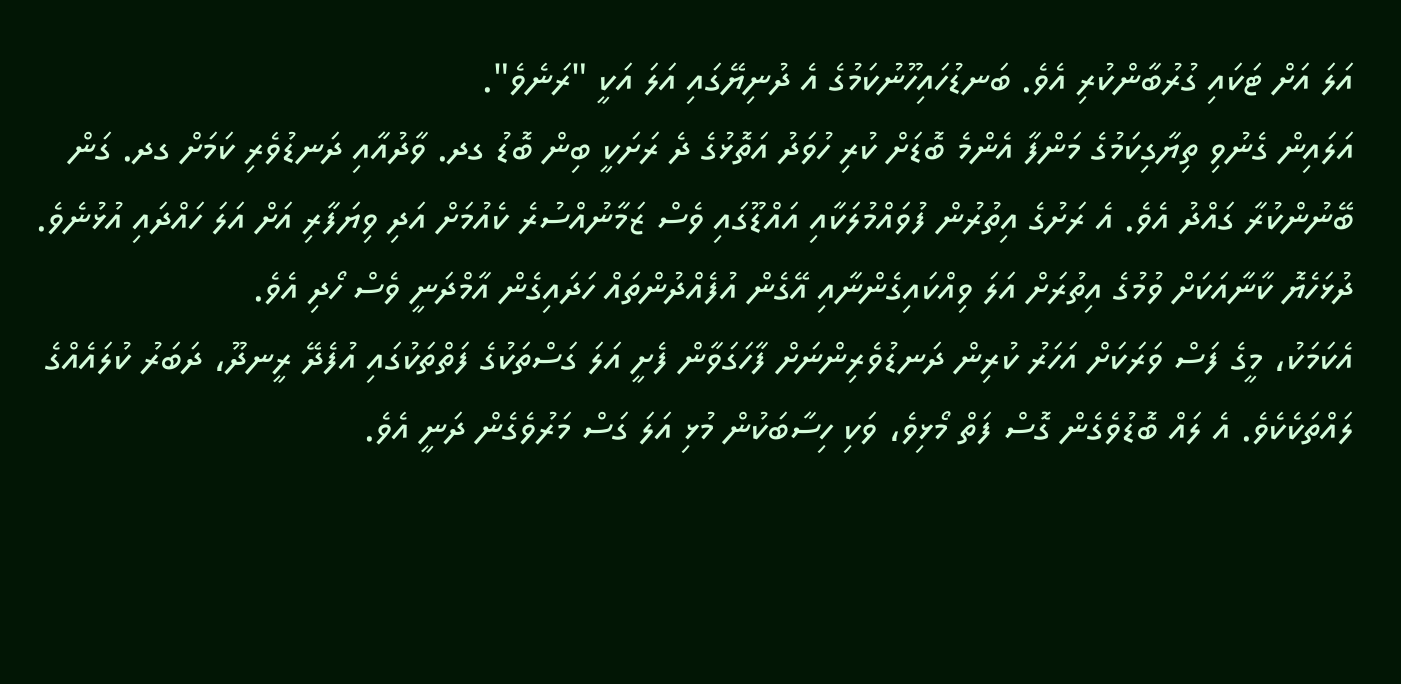އަލަ އަށް ޓަކައި ގުރުބާންކުރި އެވެ. ބަނޑުހައިހޫނުކަމުގެ އެ ދުނިޔޭގައި އަލަ އަކީ "ރަނެވެ".
އަލައިން ގެނުވި ތިޔާގިކަމުގެ މަންފާ އެންމެ ބޮޑަށް ކުރި ހުވަދު އަތޮޅުގެ ދެ ރަށަކީ ބިން ބޮޑު ގދ. ވާދުއާއި ދަނޑުވެރި ކަމަށް ގދ. ގަން ބޭނުންކުރާ ގައްދު އެވެ. އެ ރަށުގެ އިތުރުން ފުވައްމުލަކާއި އައްޑޫގައި ވެސް ޒަމާނުއްސުރެ ކެއުމަށް އަދި ވިޔަފާރި އަށް އަލަ ހައްދައި އުޅުނެވެ. ދުޅަހެޔޮ ކާނާއަކަށް ވުމުގެ އިތުރަށް އަލަ ވިއްކައިގެންނާއި އޭގެން އުފެއްދުންތައް ހަދައިގެން އާމްދަނީ ވެސް ހޯދި އެވެ.
އެކަމަކު، މީގެ ފަސް ވަރަކަށް އަހަރު ކުރިން ދަނޑުވެރިންނަށް ފާހަގަވާން ފެށީ އަލަ ގަސްތަކުގެ ފަތްތަކުގައި އުފެދޭ ރީނދޫ، ދަބަރު ކުލައެއްގެ ލައްތަކެކެވެ. އެ ލައް ބޮޑުވެގެން ގޮސް ފަތް މޯޅިވެ، ވަކި ހިސާބަކުން މުޅި އަލަ ގަސް މަރުވެގެން ދަނީ އެވެ.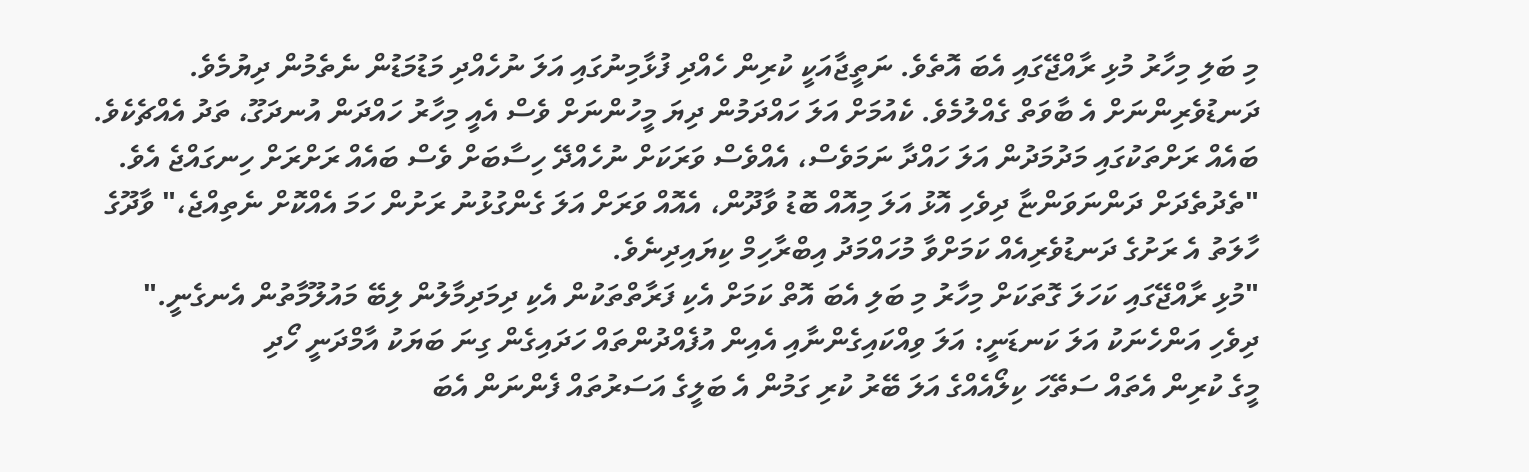މި ބަލި މިހާރު މުޅި ރާއްޖޭގައި އެބަ އޮތެވެ. ނަތީޖާއަކީ ކުރިން ހެއްދި ފުޅާމިނުގައި އަލަ ނުހެއްދި މަޑުމަޑުން ނެތެމުން ދިޔުމެވެ. ދަނޑުވެރިންނަށް އެ ބާވަތް ގެއްލުމެވެ. ކެއުމަށް އަލަ ހައްދަމުން ދިޔަ މީހުންނަށް ވެސް އެއީ މިހާރު ހައްދަން އުނދަގޫ، ތަދު އެއްޗެކެވެ. ބައެއް ރަށްތަކުގައި މަދުމަދުން އަލަ ހައްދާ ނަމަވެސް، އެއްވެސް ވަރަކަށް ނުހެއްދޭ ހިސާބަށް ވެސް ބައެއް ރަށްރަށް ހިނގައްޖެ އެވެ.
"ތެދުތެދަށް ދަންނަވަންޏާ ދިވެހި އޮޅު އަލަ މިއޮއް ބޮޑު ވާދޫން، އެއޮއް ވަރަށް އަލަ ގެންގުޅުނު ރަށުން ހަމަ އެއްކޮށް ނެތިއްޖެ،" ވާދޫގެ ހާލަތު އެ ރަށުގެ ދަނޑުވެރިއެއް ކަމަށްވާ މުހައްމަދު އިބްރާހިމް ކިޔައިދިނެވެ.
"މުޅި ރާއްޖޭގައި ކަހަލަ ގޮތަކަށް މިހާރު މި ބަލި އެބަ އޮތް ކަމަށް އެކި ފަރާތްތަކުން އެކި ދިމަދިމާލުން ލިބޭ މައުލޫމާތުން އެނގެނީ."
ދިވެހި އަންހެނަކު އަލަ ކަނޑަނީ: އަލަ ވިއްކައިގެންނާއި އެއިން އުފެއްދުންތައް ހަދައިގެން ގިނަ ބަޔަކު އާމްދަނީ ހޯދި
މީގެ ކުރިން އެތައް ސަތޭހަ ކިލޯއެއްގެ އަލަ ބޭރު ކުރި ގަމުން އެ ބަލީގެ އަސަރުތައް ފެންނަން އެބަ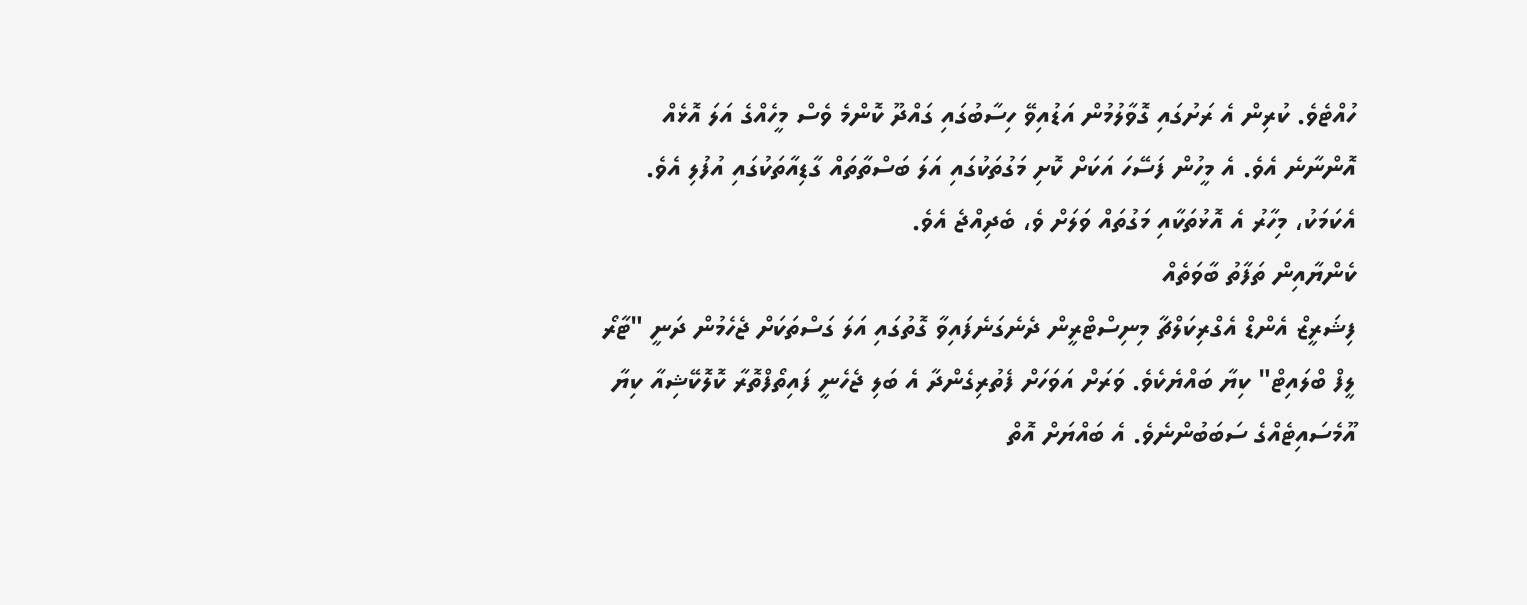ހުއްޓެވެ. ކުރިން އެ ރަށުގައި ގޮވާލުމުން އަޑުއިވޭ ހިސާބުގައި ގައްދޫ ކޮންމެ ވެސް މީހެއްގެ އަލަ އޮޅެއް އޮންނާނެ އެވެ. އެ މީހުން ފަސޭހަ އަކަށް ކޮށި މަގުތަކުގައި އަލަ ބަސްތާތައް ގާޑިއާތަކުގައި އުފުލި އެވެ. އެކަމަކު، މިހާރު އެ އޮޅުތަކާއި މަގުތައް ވަލަށް ވެ، ބެދިއްޖެ އެވެ.
ކެންޔާއިން ތަފާތު ބާވަތެއް
ފިޝަރީޒް އެންޑް އެގްރިކަލްޗާ މިނިސްޓްރީން ދެނެގަނެފައިވާ ގޮތުގައި އަލަ ގަސްތަކަށް ޖެހެމުން ދަނީ "ޓާރޯ ލީފް ބްލައިޓް" ކިޔާ ބައްޔެކެވެ. ވަރަށް އަވަހަށް ފެތުރިގެންދާ އެ ބަލި ޖެހެނީ ފައިތޯފްތޮރާ ކޮލޮކޭޝިއާ ކިޔާ އޫމެސައިޓެއްގެ ސަބަބުންނެވެ. އެ ބައްޔަށް އޮތް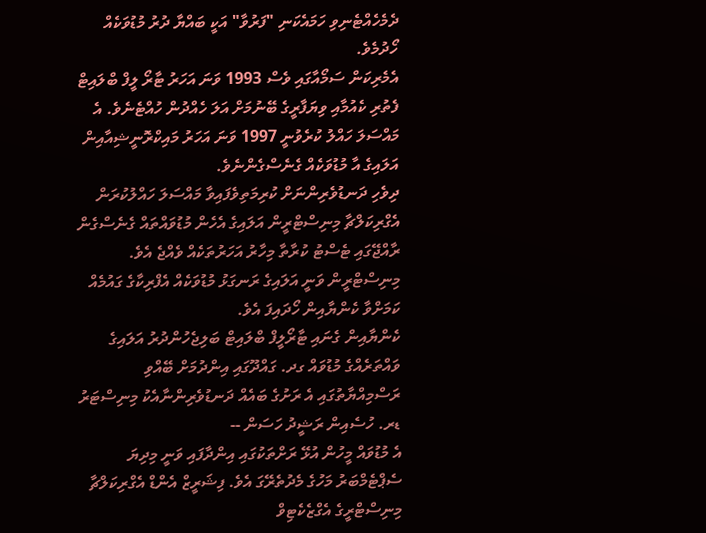ދެމެހެއްޓެނިވި ހަމައެކަނި "ފަރުވާ" އަކީ ބައްޔާ ދުރު މުޑުވަކެއް ހޯދުމެވެ.
އެމެރިކަން ސަމޯއާގައި ވެސް 1993 ވަނަ އަހަރު ޓާރޯ ލީފް ބްލައިޓް ފެތުރި ކެއުމާއި ވިޔަފާރީގެ ބޭނުމަށް އަލަ ހެއްދުން ހުއްޓެނެވެ. އެ މައްސަލަ ހައްލު ކުރެވުނީ 1997 ވަނަ އަހަރު މައިކްރޮނީޝިއާއިން އަލައިގެ އާ މުޑުވަކެއް ގެނެސްގެންނެވެ.
ދިވެހި ދަނޑުވެރިންނަށް ކުރިމަތިވެފައިވާ މައްސަލަ ހައްލުކުރަން އެގްރިކަލްޗާ މިނިސްޓްރީން އަލައިގެ އެހެން މުޑުވައްތައް ގެނެސްގެން ރާއްޖޭގައި ޓެސްޓު ކުރާތާ މިހާރު އަހަރުތަކެއް ވެއްޖެ އެވެ. މިނިސްޓްރީން ވަނީ އަލައިގެ ރަނގަޅު މުޑުވަކެއް އެފްރިކާގެ ގައުމެއް ކަމަށްވާ ކެންޔާއިން ހޯދައިފަ އެވެ.
ކެންޔާއިން ގެނައި ޓާރޯލީފް ބްލައިޓް ބަލިޖެހުންދުރު އަލައިގެ ވައްތަރެއްގެ މުޑުވައް ގދ. ގައްދޫގައި އިންދުމަށް ބޭއްވި ރަސްމިއްޔާތުގައި އެ ރަށުގެ ބައެއް ދަނޑުވެރިންނާއެކު މިނިސްޓަރު ޑރ. ހުސެއިން ރަޝީދު ހަސަން --
އެ މުޑުވައް މީހުން އުޅޭ ރަށްތަކުގައި އިންދާފައި ވަނީ މިދިޔަ ސެޕްޓެމްބަރު މަހުގެ މެދުތެރޭގަ އެވެ. ފިޝަރީޒް އެންޑް އެގްރިކަލްޗާ މިނިސްޓްރީގެ އެގްޒެކެޓިވް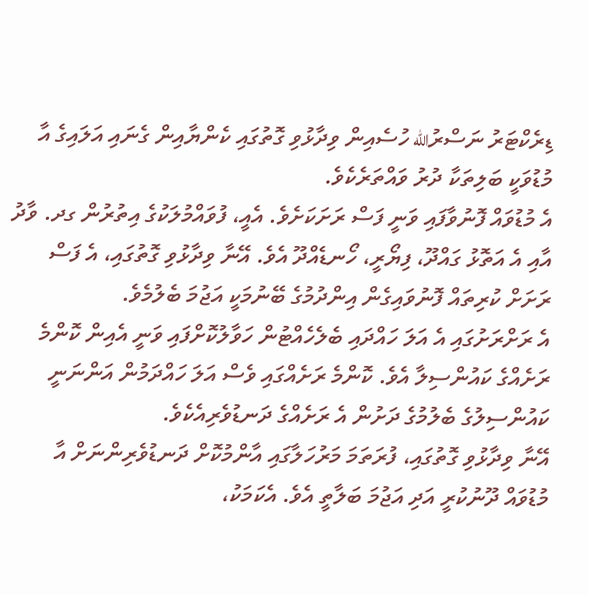ޑިރެކްޓަރު ނަސްރުالله ހުސެއިން ވިދާޅުވި ގޮތުގައި ކެންޔާއިން ގެނައި އަލައިގެ އާ މުޑުވަކީ ބަލިތަކާ ދުރު ވައްތަރެކެވެ.
އެ މުޑުވައް ފޮނުވާފައި ވަނީ ފަސް ރަށަކަށެވެ. އެއީ، ފުވައްމުލަކުގެ އިތުރުން ގދ. ވާދު އާއި އެ އަތޮޅު ގައްދޫ، ފިޔޯރީ، ހޯނޑެއްދޫ އެވެ. އޭނާ ވިދާޅުވި ގޮތުގައި، އެ ފަސް ރަށަށް ކުރިތައް ފޮނުވައިގެން އިންދުމުގެ ބޭނުމަކީ އަޖުމަ ބެލުމެވެ.
އެ ރަށްރަށުގައި އެ އަލަ ހައްދައި ބެލެހެއްޓުން ހަވާލުކޮށްފައި ވަނީ އެއިން ކޮންމެ ރަށެއްގެ ކައުންސިލާ އެވެ. ކޮންމެ ރަށެއްގައި ވެސް އަލަ ހައްދަމުން އަންނަނީ ކައުންސިލުގެ ބެލުމުގެ ދަށުން އެ ރަށެއްގެ ދަނޑުވެރިއެކެވެ.
އޭނާ ވިދާޅުވި ގޮތުގައި، ފުރަތަމަ މަރުހަލާގައި އާންމުކޮށް ދަނޑުވެރިންނަށް އާ މުޑުވައް ދޫނުކުރީ އަދި އަޖުމަ ބަލާތީ އެވެ. އެކަމަކު،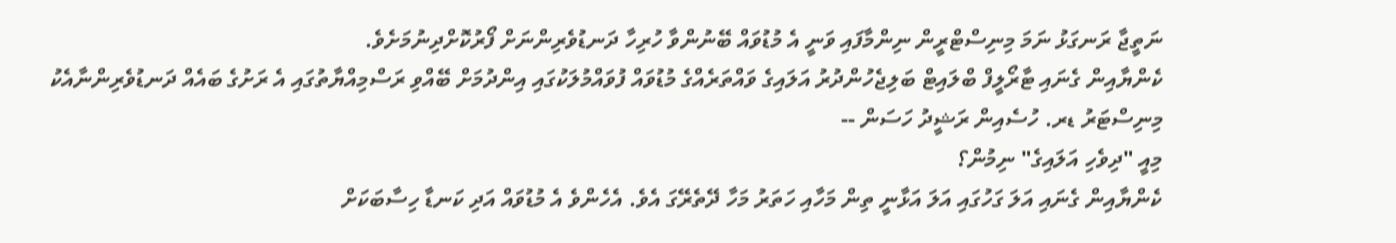ނަތީޖާ ރަނގަޅު ނަމަ މިނިސްޓްރީން ނިންމާފައި ވަނީ އެ މުޑުވައް ބޭނުންވާ ހުރިހާ ދަނޑުވެރިންނަށް ފޯރުކޮށްދިނުމަށެވެ.
ކެންޔާއިން ގެނައި ޓާރޯލީފް ބްލައިޓް ބަލިޖެހުންދުރު އަލައިގެ ވައްތަރެއްގެ މުޑުވައް ފުވައްމުލަކުގައި އިންދުމަށް ބޭއްވި ރަސްމިއްޔާތުގައި އެ ރަށުގެ ބައެއް ދަނޑުވެރިންނާއެކު މިނިސްޓަރު ޑރ. ހުސެއިން ރަޝީދު ހަސަން --
މިއީ "ދިވެހި އަލައިގެ" ނިމުން؟
ކެންޔާއިން ގެނައި އަލަ ގަހުގައި އަލަ އަޅާނީ ތިން މަހާއި ހަތަރު މަހާ ދޭތެރޭގަ އެވެ. އެހެންވެ އެ މުޑުވައް އަދި ކަނޑާ ހިސާބަކަށް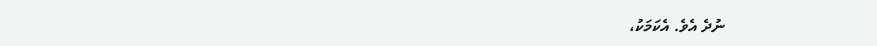ނުދެ އެވެ. އެކަމަކު،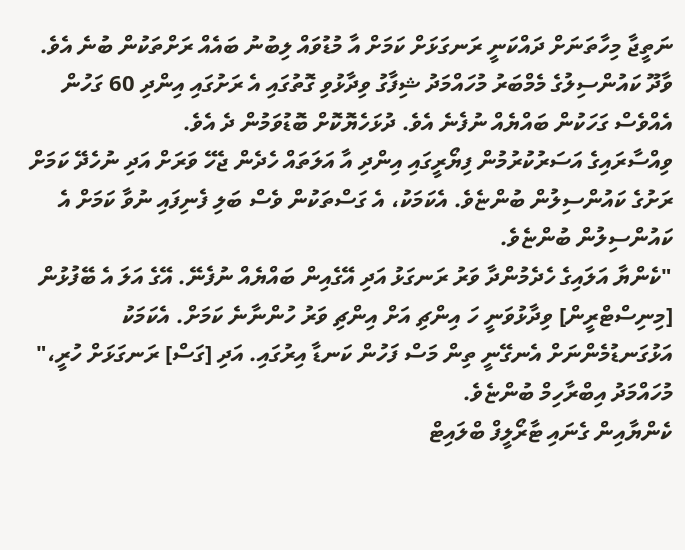ނަތީޖާ މިހާތަނަށް ދައްކަނީ ރަނގަޅަށް ކަމަށް އާ މުޑުވައް ލިބުނު ބައެއް ރަށްތަކުން ބުނެ އެވެ.
ވާދޫ ކައުންސިލުގެ މެމްބަރު މުހައްމަދު ޝިފާގު ވިދާޅުވި ގޮތުގައި އެ ރަށުގައި އިންދި 60 ގަހުން އެއްވެސް ގަހަކުން ބައްޔެއް ނުފެނެ އެވެ. ދުޅަހެޔޮކޮށް ބޮޑުވަމުން ދެ އެވެ.
ވިއްސާރައިގެ އަސަރުކުރުމުން ފިޔޯރީގައި އިންދި އާ އަލަތައް ހެދެން ޖެހޭ ވަރަށް އަދި ނުހެދޭ ކަމަށް ރަށުގެ ކައުންސިލުން ބުންޏެވެ. އެކަމަކު، އެ ގަސްތަކުން ވެސް ބަލި ފެނިފައި ނުވާ ކަމަށް އެ ކައުންސިލުން ބުންޏެވެ.
"ކެންޔާ އަލައިގެ ހެދެމުންދާ ވަރު ރަނގަޅު އަދި އޭގެއިން ބައްޔެއް ނުފެނޭ. އޭގެ އަލަ އެ ބޭފުޅުން [މިނިސްޓްރީން] ވިދާޅުވަނީ ހަ އިންޗި އަށް އިންޗި ވަރު ހުންނާނެ ކަމަށް. އެކަމަކު އަޅުގަނޑުމެންނަށް އެނގޭނީ ތިން މަސް ފަހުން ކަނޑާ އިރުގައި. އަދި [ގަސް] ރަނގަޅަށް ހުރީ،" މުހައްމަދު އިބްރާހިމް ބުންޏެވެ.
ކެންޔާއިން ގެނައި ޓާރޯލީފް ބްލައިޓް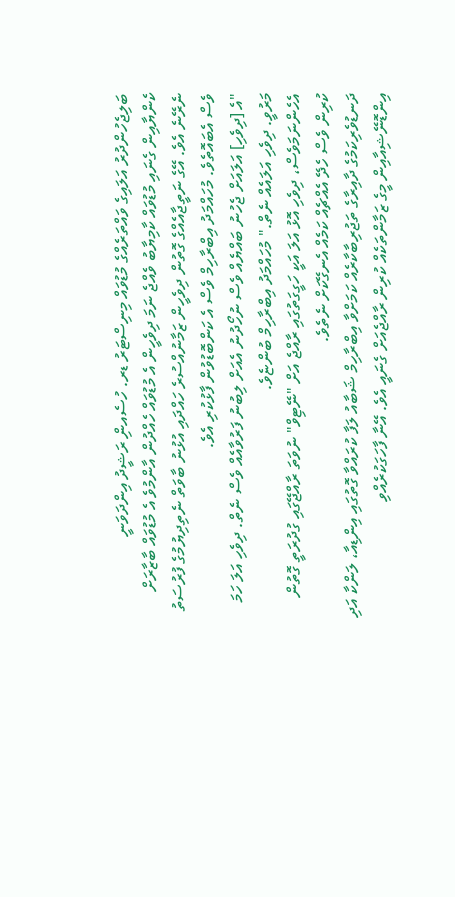ބަލިޖެހުންދުރު އަލައިގެ ވައްތަރެއްގެ މުޑުވައް މިނިސްޓަރު ޑރ. ހުސެއނިް ރަޝީދު އިންދަވަނީ
ކެންޔާއިން ގެނައި މުޑުވައް ކާމިޔާބު ވެއްޖެ ނަމަ ދިވެހީން އެ މުޑުވައް ހެއްދުން އާންމުވެ އެ މުޑުވައް ބާޒާރަށް ނެރޭނެ އެވެ. އޭގެ ނަތީޖާއެއްގެ ގޮތުން ދިވެހީން ޒަމާނުއްސުރެ ހައްދައި އުޅުނު ބާވަތް ނެތިދިޔުމުގެ ފުރުސަތު ވެސް އެބައޮތެވެ. މުހައްމަދު އިބްރާހިމް ވެސް އެ ކަންބޮޑުވުން ފާޅުކުރި އެވެ.
"އެ [ދިވެހި] އަލައަށް ޖެހުނު ބައްޔެއް ވެސް ނުހޯދުނު އެއަށް ލިބުނު ފަރުވާއެއް ވެސް ނެތް. ދިވެހި އަލަ ހަމަ މަރުވީ. ދިވެހި އަލައެއް ނެތް." މުހައްމަދު އިބްރާހިމް ބުންޏެވެ.
އެހެންނަމަވެސް، ދިވެހި އޮޅު އަލަ އަކީ ހަގީގަތުގައި ރާއްޖެ އަށް "ނޭޓިވް" ނުވަތަ ރާއްޖޭގައި ގުދުރަތީ ގޮތުން ކުރިން ވެސް ހެދޭ އެއްޗެއް ކަމެއް އެނގޭކަށް ނެތެވެ.
ދަނޑުވެރިކަމުގެ ދާއިރާގެ ތަޖުރިބާކާރެއް ކަމަށްވާ އިބްރާހިމް ޝަބާއު ލަފާ ކުރައްވާ ގޮތުގައި އިންޑިއާ، ލަންކާ އަދި އިންޑޮނޭޝިއާއިން މީގެ ޒަމާންތަކެއް ކުރިން ރާއްޖެއަށް ގެނައީ އެވެ. އޭނާ ފާހަގަކުރެއްވި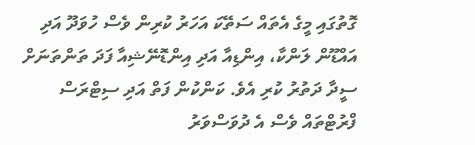ގޮތުގައި މީގެ އެތައް ސަތޭކަ އަހަރު ކުރިން ވެސް ހުވަދޫ އަދި އައްޑޫން ލަންކާ، އިންޑިއާ އަދި އިންޑޮނޭޝިއާ ފަދަ ތަންތަނަށް ސީދާ ދަތުރު ކުރި އެވެ. ކަންކުން ފަތް އަދި ސިޓްރަސް ފްރުޓްތައް ވެސް އެ ދުވަސްވަރު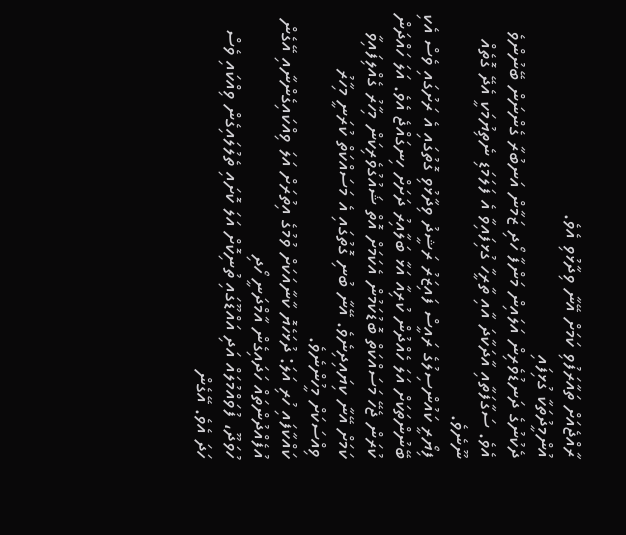ރާއްޖެއަށް ތައާރަފުވި ކަމަށް އޭނާ ވިދާޅުވި އެވެ.
އުންމީދުތަކާ ގުޅިފައި
ދެކުނުގެ ދަނޑުވެރިން އަލައިން މަންފާ ހޯދި ޒަމާން އަނބުރާ ގެންނަން ބޭނުންވެ އެވެ. ސަގާފަތާއި އާދަކާދަ އާއި ތާރީހާ ގުޅިފައިވާ އެ ފަލަމަޑި ނެތިޔުމަކީ އެދޭ ގޮތެއް ނޫނެވެ.
ފިޔޯރީ ކައުންސިލުގެ ރައީސް ފައިޒަރު ރަޝީދު ވިދާޅުވި ގޮތުގައި އެ ރަށުގައި ވެސް އެކި ބޭނުންތަކަށް އަލަ ހެއްދުން ކުރިއާ އަޅާ ބަލާއިރު ދަށަށް ހިނގައްޖެ އެވެ. އަލަ ހައްދަން ކުރަން ޖެހޭ މަސައްކަތް ބޮޑުކަމުން އެކަމަށް އޮތް ޝައުގުވެރިކަން މިހާރު ގެއްލިފައިވާ ކަމަށް އޭނާ ކިޔައިދިނެވެ. އޭނާ ބުނި ގޮތުގައި އެ މަސައްކަތް ކުރަނީ މިހާރު ވިއްސަކަށް މީހުންނެވެ.
ކައްކާފައި ހުރި އަލަ: ދުޅަހެޔޮ ކާނާއަކަށް ވުމުގެ އިތުރަށް އަލަ ވިއްކައިގެންނާއި އޭގެން އުފެއްދުންތައް ހަދައިގެން އާމްދަނީ ހޯދި
ހުވަދޫ، ފުވައްމުލައް އަދި އައްޑޫގައި ތުނިކޮށް އަލަ ކޮށައި ތެލުލައިގެން ވިއްކައި ވެސް ހަދަ އެވެ. އޭގެން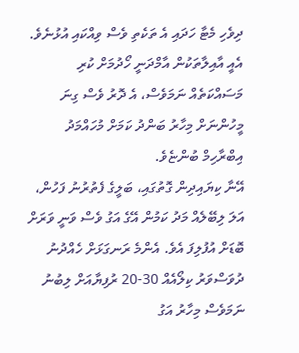ދިވެހި މެޓާ ހަދައި އެ ތަކެތި ވެސް ވިއްކައި އުޅުނެވެ. އެއީ އާއިލާތަކުން އާމްދަނީ ހޯދުމަށް ކުރި މަސައްކަތެއް ނަމަވެސް، އެ ދޮރު ވެސް ގިނަ މީހުންނަށް މިހާރު ބަންދު ކަމަށް މުހައްމަދު އިބްރާހިމް ބުންޏެވެ.
އޭނާ ކިޔައިދިން ގޮތުގައި، ބަލީގެ ފެތުރުނު ފަހުން، އަލަ ލިބޭލެއް މަދު ކަމުން އޭގެ އަގު ވެސް ވަނީ ވަރަށް ބޮޑަށް އުފުލިފަ އެވެ. އެންމެ ރަނގަޅަށް ހެއްދުނު ދުވަސްވަރު ކިލޯއެއް 30-20 ރުފިޔާއަށް ލިބުނު ނަމަވެސް މިހާރު އަގު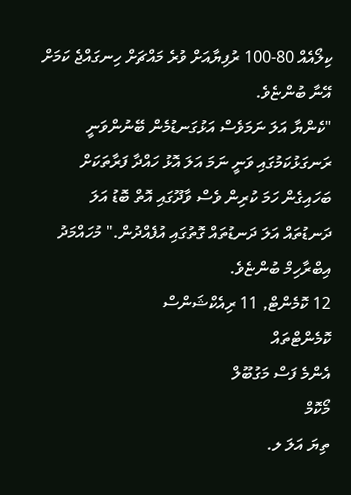ކިލޯއެއް 80-100 ރުފިޔާއަށް ވުރެ މައްޗަށް ހިނގައްޖެ ކަމަށް އޭނާ ބުންޏެވެ.
"ކެންޔާ އަލަ ނަމަވެސް އަޅުގަނޑުމެން ބޭނުންވަނީ ރަނގަޅުކަމުގައި ވަނީ ނަމަ އަލަ އޮޅު ހައްދާ ފަރާތަކަށް ބަހައިގެން ހަމަ ކުރިން ވެސް ވާދޫގައި އޮތް ބޮޑު އަލަ ދަނޑުތައް އަލަ ދަނޑުތައް ގޮތުގައި އުފެއްދުން." މުހައްމަދު އިބްރާހިމް ބުންޏެވެ.
12 ކޮމެންޓް, 11 ރިއެކްޝަންސް
ކޮމެންޓްތައް
އެންމެ ފަސް މަގުބޫލް
މޯކޮމް
ތިޔަ އަލަ ލ.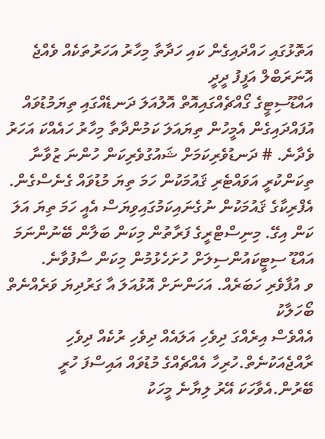އަތޮޅުގައި ހައްދައިގެން ކައި ހަދާތާ މިހާރު އަހަރުތަކެއް ވެއްޖެ
އޮނަރަބްލް އަފީފު ދީދީ
އައްޑޫސިޓީގެ ގޯއްޗެއްގައިއޮތް އޮލުއަލަ ދަނޑެއްގައި ތިޔަމުޑުވައް އުފައްދައިގެން އެމީހުން ތިޔައަލަ ކަމުންދާތާ މިހާރު ހައެއްކަ އަހަރު ވެދާނެ. # ދަނޑުވެރިކަމަށް ޝައުގުވެރިކަން ހުންނަ ޒުވާނާ ތިކަންކުރީ އަވައްޓެރި ޤައުމަކުން ހަމަ ތިޔަ މުޑުވައް ގެނެސްގެން. އެފްރިކާގެ ޤައުމަކުން ނުގެނައިކަމުގައިވިޔަސް އެއީ ހަމަ ތިޔަ އަލަ ކަން އިގޭ. މިނިސްޓްރީގެ ފަރާތުން މިކަން ބަލާން ބޭނުންނަމަ އައްޑޫ ސިޓީކައުންސިލަށް ހުށަހެޅުމުން މިކަން ސާފުވާނެ.
ވ އުފާވެރި ހަބަރެއް. އަހަންނަށް އޮޅުއަލަ އާ ގަރުދިޔަ ވަރެއްނެތް
ބޯހަލާކު
އެއްވެސް އިރެއްގަ ދިވެހި އަލައެއް ދިވެހި ރުކެއް ދިވެހި ރާއްޖެއަކުނެތް.ހުރިހާ އެއްޗެއްގެ މުޑުވައް އައިސްފަ ހުރީ ބޭރުން.އެވާހަކަ އޭރު ލިޔާނެ މީހަކު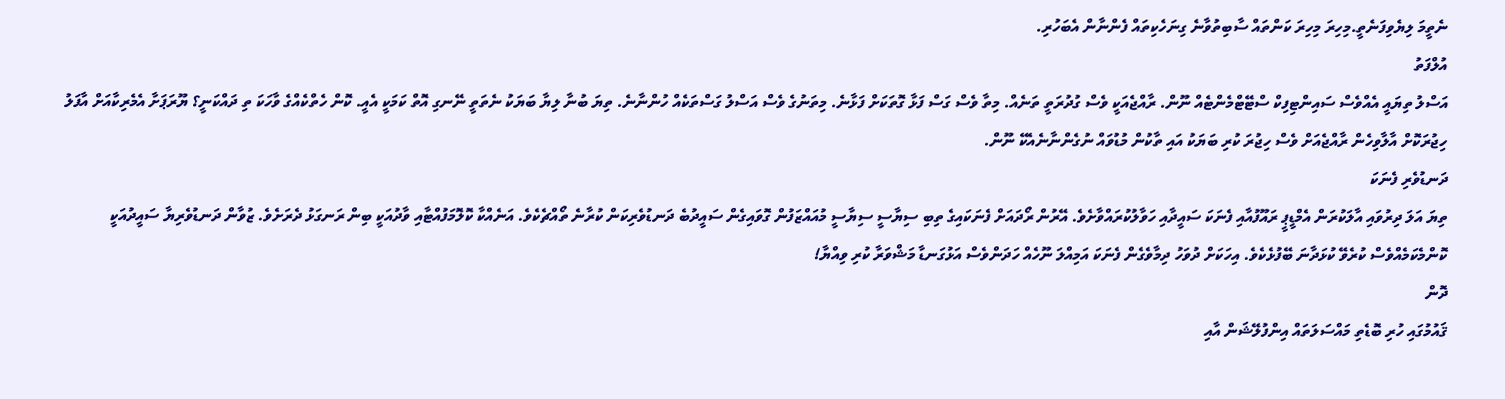ނެތީމަ ލިޔެވިފަނެތީ.މިހިރަ މިހިރަ ކަންތައް ސާބިތުވާނެ ގިނަހެކިތައް ފެންނާން އެބަހުރި.
އުލްފަތު
އަސްލު ތިޔައީ އެއްވެސް ސައިންޓިފިކް ސްޓޭޓްމެންޓެއް ނޫން. ރާއްޖެއަކީ ވެސް ގުދުރަތީ ތަނެއް. މިތާ ވެސް ގަސް ފަޅާ ގޮތަކަށް ފަޅާނެ. މިތަނުގެ ވެސް އަސްލު ގަސްތަކެއް ހުންނާނެ. ތިޔަ ބުނާ ލިޔާ ބަޔަކު ނެތަތީ ނޭނގި އޮތް ކަމަކީ އެއީ. ކޮން ހެތްކެއްގެ ވާހަކަ ތި ދައްކަނީ؟ ޔޫރަޕަށާ އެމެރިކާއަށް އާފަލު ހިޖުރަކޮށް އާލާވިހެން ރާއްޖެއަށް ވެސް ހިޖުރަ ކުރި ބަޔަކު އައި ތާކުން މުޑުވައް ނުގެންނާނެއެކޭ ނޫން.
ދަނޑުވެރި ފެނަކަ
ތިޔަ އަލަ ދިރުވައި އާލަކުރަން އެމްޑީޕީ ރައޫފުއާއި ފެނަކަ ސައީދާއި ހަވާލުކުރައްވާށެވެ. އޭރުން ރޯދައަށް ފެނަކައިގެ ތިބި ސިޔާސީ ސިޔާސީ މުއައްޒަފުން ގޮވައިގެން ސައީދުބެ ދަނޑުވެރިކަން ކުރާނެ ތޯއްޗެކެވެ. އަނެއްކާ ކޮލޮމަފުއްޓާއި ވާދުއަކީ ބިން ރަނގަޅު ދެރަށެވެ. ޒުވާން ދަނޑުވެރިޔާ ސައީދުއަކީ ކޮންމެކަމެއްވެސް ކުރެވޭ ކުޅަދާނަ ބޭފުޅެކެވެ. އިހަކަށް ދުވަހު ދިމާވެގެން ފެނަކަ އަމިއްލަ ނޫހެއް ހަދަންވެސް އަޅުގަނޑާ މަޝްވަރާ ކުރި ވިއްޔާ!
ދޮން
ޤައުމުގައި ހުރި ބޮޑެތި މައްސަލަތައް އިންފުލޭޝަން އާއި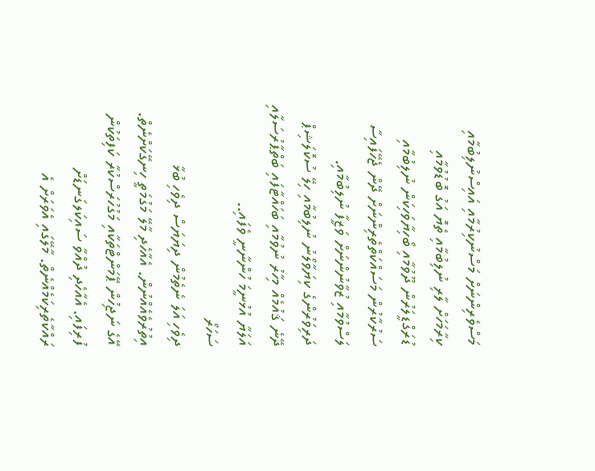މަސްވެރިންނަށް މަސްނުކިރުމާއި އައިސްނުލިބުމާއި ކިރާމަހަށް ލާރި ނުލިބުމާއި ތެޔޮ އަގު ބޮޑުވުމާއި ޑުރަގްޑީލަރުން ދޫވުމާއި ބޯހިޔާވަހިކަން ނުލިބުމާއި ސަރުކާރުން މަސައްކަތްތެރިންނަށް ދޭން ޖެހޭފައިސާ ލަސްވުމާއި ޒުވާނުންނަށް ވަޒީފާ ނުލިބުމާއި. ދަރިވަރުންގެ ކިޔަވާލޯނު ނުލިބުމާއި ހިލޭ ސުކޮލަޝިޕް ދޭނެ ޤައުމެއް މިހާރު ނުވުމާއި ބަހައްޓާފައި ބަތްޕާރުސަލާއި އަލަޔާ އުޅުނީމަ ހުންނާނީ ވެފައި..
ސަހަރޯ
ދިވެހި އަލަ ނެތެމުން ދިޔަޔަސް ދިވެހި ބުޅާ އިތުރުވެއެއްނުން. އެއާހެދި މާލޭ މަގުމަތީ ހިނގޭކަށްނެތް. އޭގެ ނަޖިހުން ޕޭމަންޓްތަކާއި މަގުހުރަސްކުރާ ކަފިތަކުން ފުރިފައި. އެއާހެދި ދުއްވާ ސައިކަލގަނޑަށް ރައްކާތެރިކަމެއްނެތް. މާލޭގައި އެވަރަށް އެ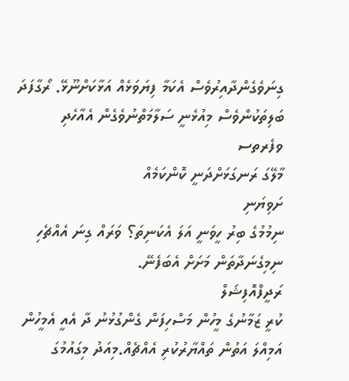ގިނަވެގެންދާއިރުވެސް އެކަމާ ފިޔަވަޅެއް އަޅާކަށްނޫޅޭ. ރޯގާފަދަ ބަލިތަކުންވެސް މިއުޅެނީ ސަލާމަތްނުވެގެން އެއާހެދި
ވފެރތސ
މާލޭގަ ރަނގަޅަށްދަނީ ކޮންކަމެއް
ށަވިޔަނި
ނިމުމުގެ ބިރު ހީވަނީ އަލަ އެކަނިތަ؟ ވަރައް ގިނަ އެއްޗެހި ނިމިގެނަދާތަން މަށަށް އެބަފެނޭ.
ރަދީފްއޮފިޝަލް
ކުރީ ޒަމާނުގެ މީހުން މަސްހިފަން ގެންގުޅުނު ދާ އެއީ އެމީހުން އަމިއްލަ އަތުން ތައްޔާރުކުރި އެއްޗެއް.މިއަދު މިގައުމުގަ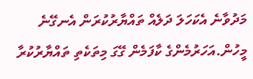މަދުވާނެ އެކަހަލަ ދަލެއް ތައްޔާރުކުރަން އެނގޭނެ މީހުން.އަހަރުމެންގެ ކާފަމެން ގޭގަ މިތަކެތި ތައްޔާރުކުރާ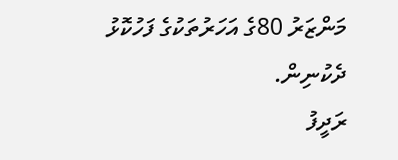މަންޒަރު 80ގެ އަހަރުތަކުގެ ފަހުކޮޅު ދެކުނިން.
ރަދީފު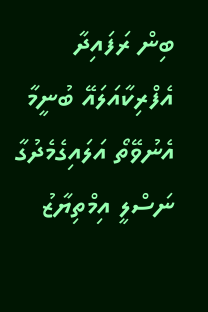ބިން ރަފައިދާ
އެފްރިކާއަލައޭ ބުނީމާ އެނުވޭތޯ އަލައިގެމެދުގާ ނަސްލީ އިމްތިޔާޒު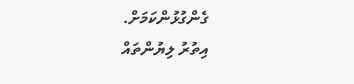ގެންގުޅުންކަމަށް.
އިތުރު ލިޔުންތައް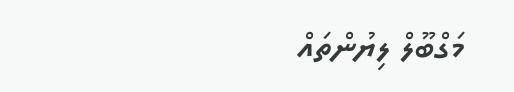މަގްބޫލް ލިޔުންތައް